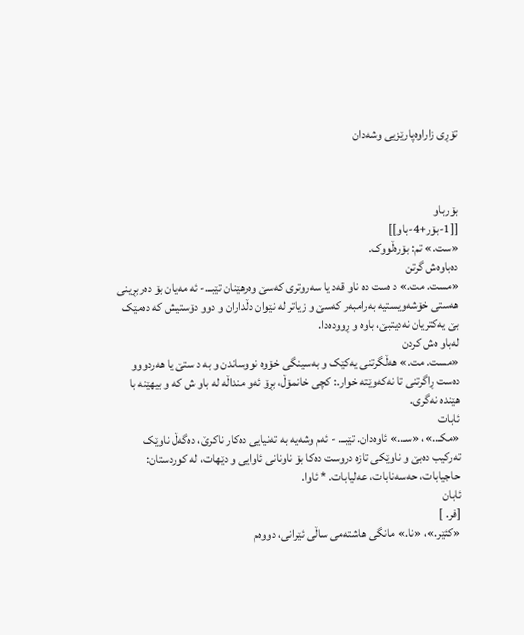تۆڕی زاراوەپارێزیی وشەدان



بۆرباو
[[1-بۆر+4-باو]]
«ست.» تم: بۆرەڵووک.
دەباوەش گرتن
«مست. مت.» د ەست دە ناو قەد یا سەروتری کەسێ وەرهێنان تێبــ.- ئە مەیان بۆ دەربڕینی هەستی خۆشەویستیه بەرامبەر کەسێ و زیاتر لە نێوان دڵداران و دوو دۆستیش کە دەمێک بێ یەکتریان نەدیتبێ، باوە و ڕوودەدا.
لەباو ەش کردن
«مست. مت.» هەڵگرتنی یەکێک و بەسینگی خۆوە نووساندن و بە د ستێ یا هەردووو دەست ڕاگرتنی تا نەکەوێته خوار.: کچی خانمۆڵ، بڕۆ ئەو منداڵه لە باو ش که و بیهێنه با هێندە نەگری.
ئابات
«مکـ..»، «سـ..» ئاوەدان. تێبــ. - ئەم وشەیە بە تەنیایی دەکار ناکرێ، دەگەڵ ناوێک تەرکیب دەبێ و ناوێکی تازە دروست دەکا بۆ ناونانی ئاوایی و دێهات، لە کوردستان: حاجیابات، حەسەنابات، عەلیابات. * ئاوا.
ئابان
[فر. ]
«کئێر.»، «نا.» مانگی هاشتەمی ساڵی ئێرانی، دووەم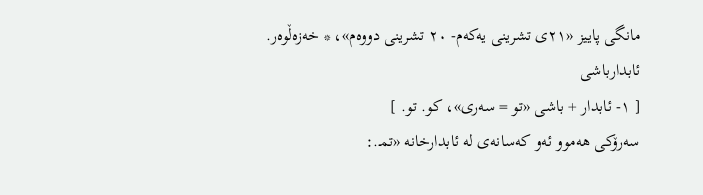مانگی پاییز «٢١ی تشرینی یەکەم- ٢٠ تشرینی دووەم»، * خەزەڵوەر.
ئابدارباشی
[ ١- ئابدار + باشی «تو = سەری»، کو. تو. ]
سەرۆکی هەموو ئەو کەسانەی لە ئابدارخانە «تمـ.: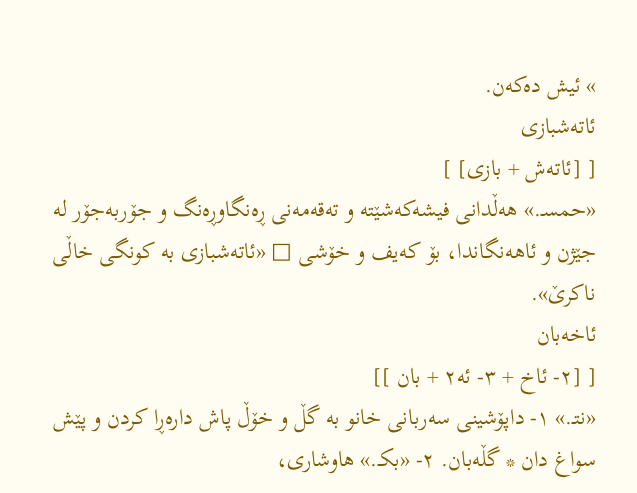» ئیش دەکەن.
ئاتەشبازی
[ [ئاتەش + بازی] ]
«حمسـ.» هەڵدانی فیشەکەشێتە و تەقەمەنی ڕەنگاوڕەنگ و جۆربەجۆر لە جێژن و ئاهەنگاندا، بۆ کەیف و خۆشی □ «ئاتەشبازی بە کونگی خاڵی ناکرێ».
ئاخەبان
[ [٢- ئاخ + ٣- ئە٢ + بان ]]
«نتـ.» ١- داپۆشینی سەربانی خانو بە گڵ و خۆڵ پاش دارەڕا کردن و پێش سواغ دان * گڵەبان. ٢- «بکـ.» هاوشاری،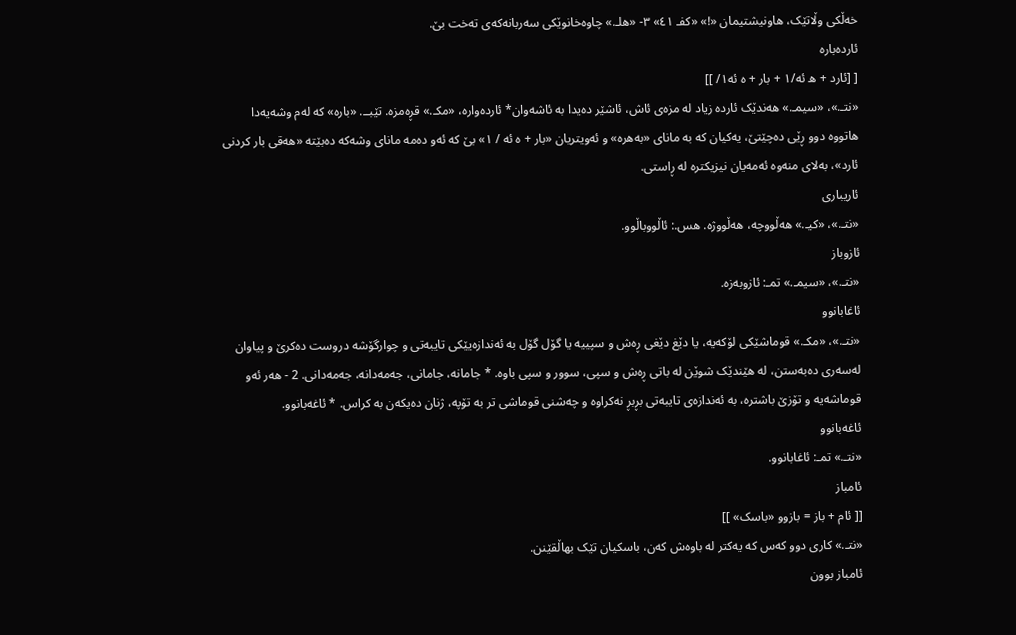خەڵکی وڵاتێک، هاونیشتیمان «!» «کفـ ٤١» ٣- «هلـ.» چاوەخانوێکی سەربانەکەی تەخت بێ.
ئاردەبارە
[ [ئارد + ه ئە/١ + بار + ە ئە١/ ]]
«نتـ.»، «سیمـ.» هەندێک ئاردە زیاد لە مزەی ئاش، ئاشێر دەیدا بە ئاشەوان* ئاردەوارە، «مکـ.» قڕەمزە. تێبــ. «بارە» کە لەم وشەیەدا هاتووە دوو ڕێی دەچێتێ، یەکیان کە بە مانای «بەهرە» و ئەویتریان «بار + ە ئە / ١» بێ کە ئەو دەمە مانای وشەکە دەبێتە «هەقی بار کردنی ئارد»، بەلای منەوە ئەمەیان نیزیکترە لە ڕاستی.
ئاریباری
«نتـ.»، «کیـ.» هەڵووچە، هەڵووژە. هس.: ئاڵووباڵوو.
ئازوباز
«نتـ.»، «سیمـ.» تمـ: ئازوبەزە.
ئاغابانوو
«نتـ.»، «مکـ.» قوماشێکی لۆکەیه، یا دێغ دێغی ڕەش و سپییە یا گۆل گۆل بە ئەندازەیێکی تایبەتی و چوارگۆشە دروست دەکرێ و پیاوان لەسەری دەبەستن، لە هێندێک شوێن لە باتی ڕەش و سپی، سوور و سپی باوە. * جامانه، جامانی، جەمەدانه، جەمەدانی. 2 - هەر ئەو قوماشەیە و تۆزێ باشتره، بە ئەندازەی تایبەتی بڕبڕ نەکراوە و چەشنی قوماشی تر بە تۆپه، ژنان دەیکەن بە کراس. * ئاغەبانوو.
ئاغەبانوو
«نتـ.» تمـ: ئاغابانوو.
ئامباز
[[ ئام + باز = بازوو «باسک» ]]
«نتـ.» کاری دوو کەس کە یەکتر لە باوەش کەن، باسکیان تێک بهاڵقێنن.
ئامباز بوون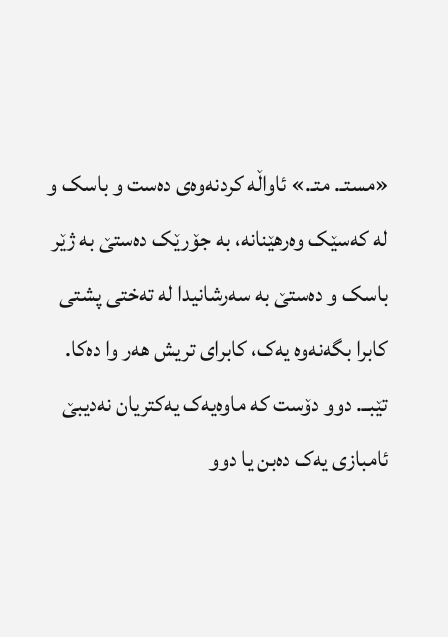«مستـ. متـ.» ئاواڵە کردنەوەی دەست و باسک و لە کەسێک وەرهێنانە، بە جۆرێک دەستێ بە ژێر باسک و دەستێ بە سەرشانیدا لە تەختی پشتی کابرا بگەنەوە یەک، کابرای تریش هەر وا دەکا. تێبــ. دوو دۆست کە ماوەیەک یەکتریان نەدیبێ ئامبازی یەک دەبن یا دوو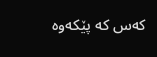کەس کە پێکەوە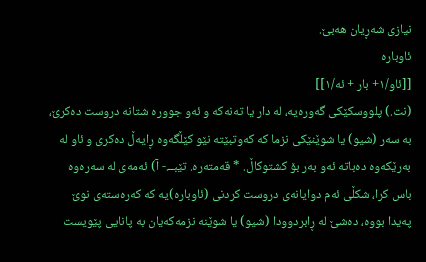نیازی شەڕیان هەبێ.
ئاوبارە
[[ئاو/١+ بار + ئە/١]]
(نت.) پلووسکێکی گەورەیە، لە دار یا تەنەکە و ئەو جوورە شتانە دروست دەکرێ، بە سەر (شیو) یا شوێنێکی نزما کە کەوتبێتە نێو کێڵگەوە ڕایەڵ دەکری و ئاو لە بەرێکەوە دەباتە ئەو بەر بۆ کشتوکاڵ. * قەمتەرە. تێبــ.- آ) ئەمەی لە سەرەوە باس کرا، شکڵی ئەم دوایانەی دروست کردنی (ئاوبارە)یە کە کەرەستەی نوێ پەیدا بووە، دەشێ لە ڕابردوودا (شیو) یا شوێنە نزمەکەیان بە پانایی پێویست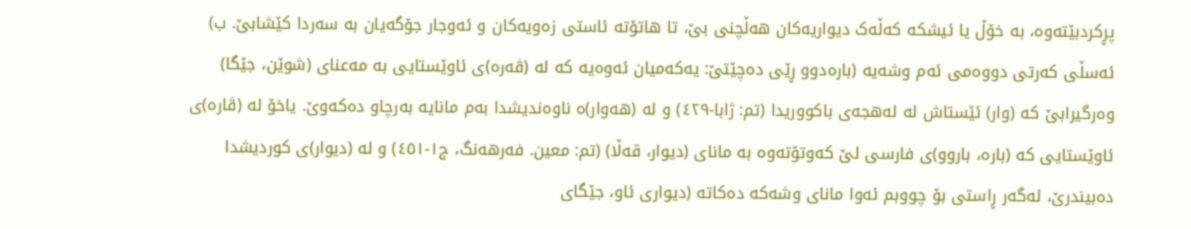پڕکردبێتەوە، بە خۆڵ یا ئیشکە کەڵەک دیواریەکان هەڵچنی بێ، تا هاتۆتە ئاستی زەویەکان و ئەوجار جۆگەیان بە سەردا کێشابێ. ب) ئەسڵی کەرتی دووەمی ئەم وشەیە (بارەدوو ڕێی دەچێتێ: یەکەمیان ئەوەیە کە لە (ڤەرە)ی ئاوێستایی بە مەعنای (شوێن، جێگا) وەرگیرابێ کە (وار) ئێستاش لە لەهجەی باکووریدا (تم: ژابا-٤٢٩) و لە (هەوار)ە ناوەندیشدا بەم مانایە بەرچاو دەکەوێ. یاخۆ لە (ڤارە)ی ئاوێستایی کە (بارە، باروو)ی فارسی لێ کەوتۆتەوە بە مانای (دیوار، قەڵا) (تم: معین. فەرهەنگ، ج١-٤٥١) و لە (دیوار)ی کوردیشدا دەبیندرێ، ئەگەر ڕاستی بۆ چووبم ئەوا مانای وشەکە دەکاتە (دیواری ئاو، جێگای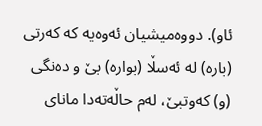ئاو). دووەمیشیان ئەوەیە کە کەرتی (بارە) لە ئەسڵا (بوارە) بێ و دەنگی (و) کەوتبێ، لەم حاڵەتەدا مانای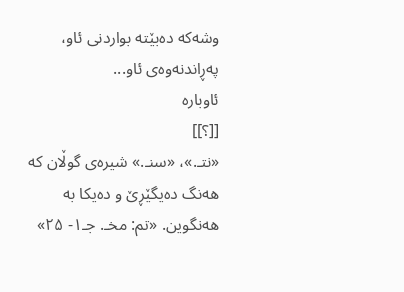وشەکە دەبێتە بواردنی ئاو، پەڕاندنەوەی ئاو...
ئاوبارە
[[؟]]
«نتـ.»، «سنـ.» شیرەی گوڵان کە هەنگ دەیگێڕێ و دەیکا بە هەنگوین. «تم: مخـ. جـ۱- ۲۵»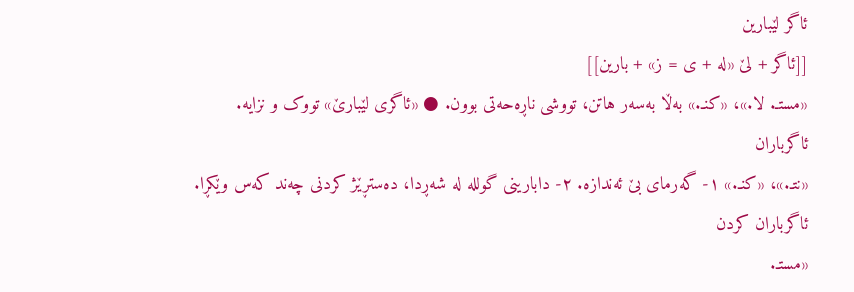ئاگر لێبارین
[[ئاگر + لێ «لە + ی = ز» + بارین]]
«مستـ. لا.»، «کنـ.» بەڵا بەسەر هاتن، تووشی ناڕەحەتی بوون. ● «ئاگری لێبارێ» تووک و نزایە.
ئاگرباران
«نتـ.»، «کنـ.» ١- گەرمای بێ ئەندازە. ٢- دابارینی گوللە لە شەڕدا، دەستڕێژ کردنی چەند کەس وێکڕا.
ئاگرباران کردن
«مستـ.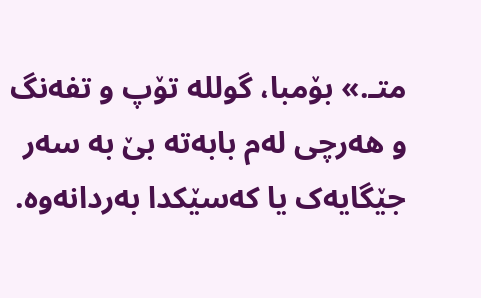متـ.» بۆمبا، گوللە تۆپ و تفەنگ و هەرچی لەم بابەتە بێ بە سەر جێگایەک یا کەسێکدا بەردانەوە.